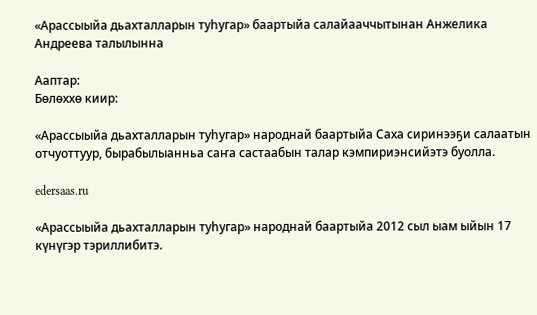«Арассыыйа дьахталларын туһугар» баартыйа салайааччытынан Анжелика Андреева талылынна

Ааптар:
Бөлөххө киир:

«Арассыыйа дьахталларын туһугар» народнай баартыйа Саха сиринээҕи салаатын отчуоттуур, бырабылыанньа саҥа састаабын талар кэмпириэнсийэтэ буолла.

edersaas.ru

«Арассыыйа дьахталларын туһугар» народнай баартыйа 2012 сыл ыам ыйын 17 күнүгэр тэриллибитэ.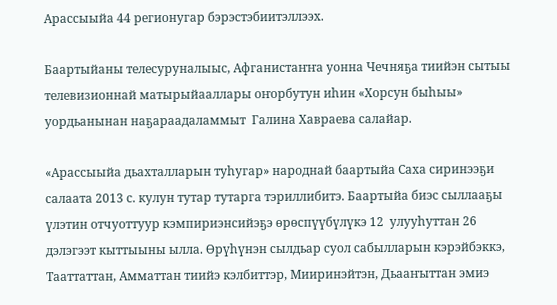Арассыыйа 44 регионугар бэрэстэбиитэллээх.

Баартыйаны телесуруналыыс, Афганистаҥҥа уонна Чечняҕа тиийэн сытыы телевизионнай матырыйааллары оҥорбутун иһин «Хорсун быһыы» уордьанынан наҕараадаламмыт  Галина Хавраева салайар.

«Арассыыйа дьахталларын туһугар» народнай баартыйа Саха сиринээҕи салаата 2013 с. кулун тутар тутарга тэриллибитэ. Баартыйа биэс сыллааҕы үлэтин отчуоттуур кэмпириэнсийэҕэ өрөспүүбүлүкэ 12  улууһуттан 26 дэлэгээт кыттыыны ылла. Өрүһүнэн сылдьар суол сабылларын кэрэйбэккэ, Тааттаттан, Амматтан тиийэ кэлбиттэр, Мииринэйтэн, Дьааҥыттан эмиэ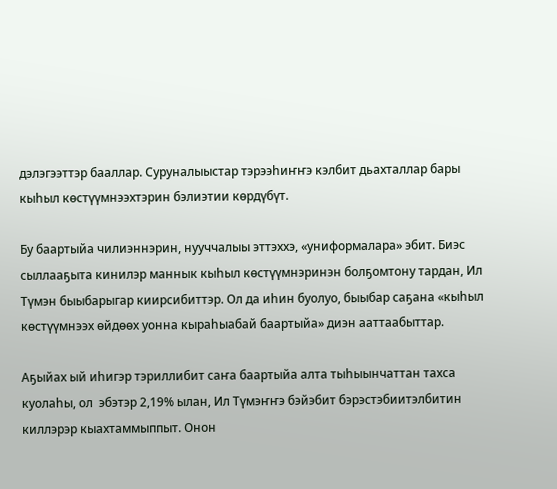дэлэгээттэр бааллар. Суруналыыстар тэрээһиҥҥэ кэлбит дьахталлар бары кыһыл көстүүмнээхтэрин бэлиэтии көрдүбүт.

Бу баартыйа чилиэннэрин, нууччалыы эттэххэ, «униформалара» эбит. Биэс сыллааҕыта кинилэр маннык кыһыл көстүүмнэринэн болҕомтону тардан, Ил Түмэн быыбарыгар киирсибиттэр. Ол да иһин буолуо, быыбар саҕана «кыһыл көстүүмнээх өйдөөх уонна кыраһыабай баартыйа» диэн ааттаабыттар.

Аҕыйах ый иһигэр тэриллибит саҥа баартыйа алта тыһыынчаттан тахса куолаһы, ол  эбэтэр 2,19% ылан, Ил Түмэҥҥэ бэйэбит бэрэстэбиитэлбитин киллэрэр кыахтаммыппыт. Онон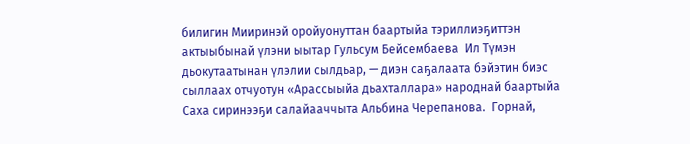билигин Мииринэй оройуонуттан баартыйа тэриллиэҕиттэн актыыбынай үлэни ыытар Гульсум Бейсембаева  Ил Түмэн дьокутаатынан үлэлии сылдьар, — диэн саҕалаата бэйэтин биэс сыллаах отчуотун «Арассыыйа дьахталлара» народнай баартыйа Саха сиринээҕи салайааччыта Альбина Черепанова.  Горнай,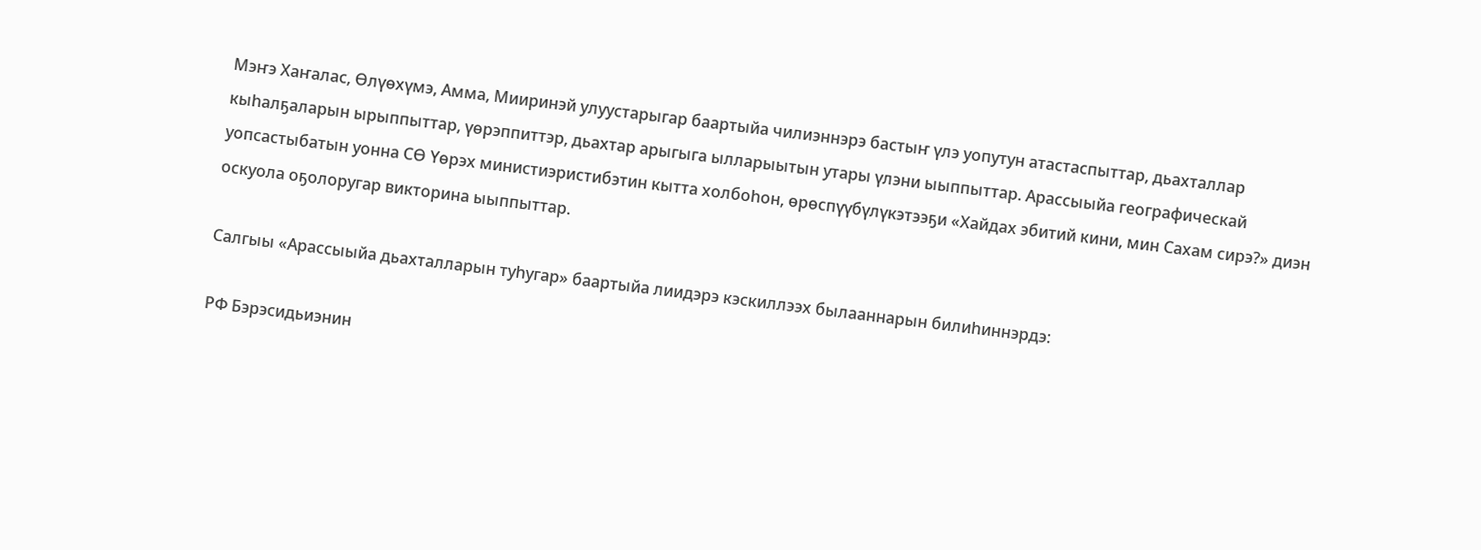Мэҥэ Хаҥалас, Өлүөхүмэ, Амма, Мииринэй улуустарыгар баартыйа чилиэннэрэ бастыҥ үлэ уопутун атастаспыттар, дьахталлар кыһалҕаларын ырыппыттар, үөрэппиттэр, дьахтар арыгыга ылларыытын утары үлэни ыыппыттар. Арассыыйа географическай уопсастыбатын уонна СӨ Үөрэх министиэристибэтин кытта холбоһон, өрөспүүбүлүкэтээҕи «Хайдах эбитий кини, мин Сахам сирэ?» диэн оскуола оҕолоругар викторина ыыппыттар.

Салгыы «Арассыыйа дьахталларын туһугар» баартыйа лиидэрэ кэскиллээх былааннарын билиһиннэрдэ:

РФ Бэрэсидьиэнин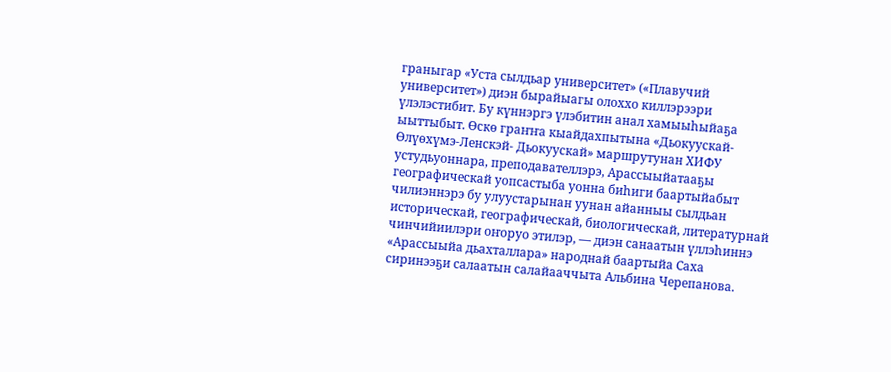граныгар «Уста сылдьар университет» («Плавучий университет») диэн бырайыагы олоххо киллэрээри үлэлэстибит. Бу күннэргэ үлэбитин анал хамыыһыйаҕа ыыттыбыт. Өскө граҥҥа кыайдахпытына «Дьокуускай-Өлүөхүмэ-Ленскэй- Дьокуускай» маршрутунан ХИФУ устудьуоннара, преподавателлэрэ, Арассыыйатааҕы географическай уопсастыба уонна биһиги баартыйабыт чилиэннэрэ бу улуустарынан уунан айанныы сылдьан историческай, географическай, биологическай, литературнай чинчийиилэри оҥоруо этилэр, — диэн санаатын үллэһиннэ  «Арассыыйа дьахталлара» народнай баартыйа Саха сиринээҕи салаатын салайааччыта Альбина Черепанова.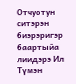Отчуотун ситэрэн биэрэригэр баартыйа лиидэрэ Ил Түмэн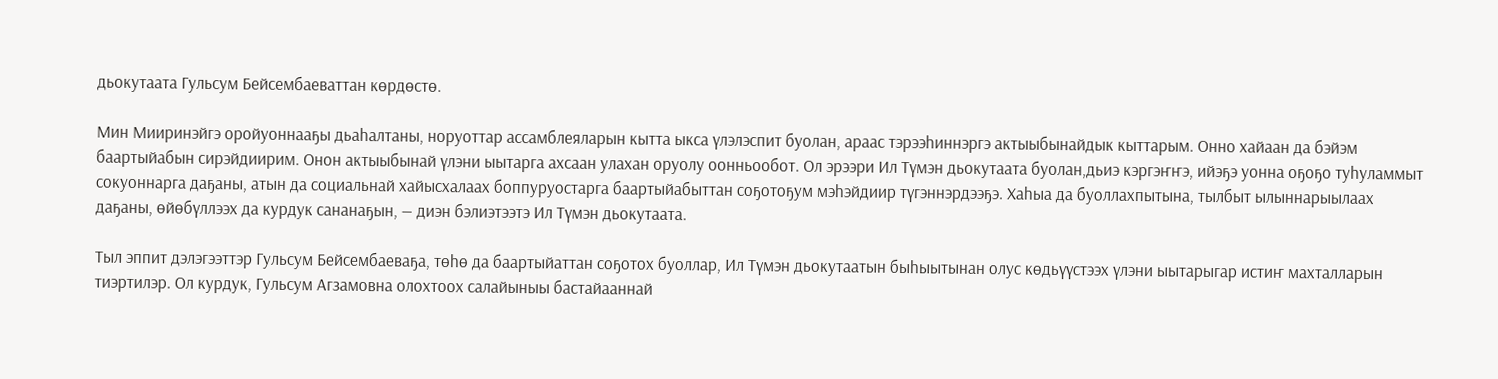дьокутаата Гульсум Бейсембаеваттан көрдөстө.

Мин Мииринэйгэ оройуоннааҕы дьаһалтаны, норуоттар ассамблеяларын кытта ыкса үлэлэспит буолан, араас тэрээһиннэргэ актыыбынайдык кыттарым. Онно хайаан да бэйэм баартыйабын сирэйдиирим. Онон актыыбынай үлэни ыытарга ахсаан улахан оруолу оонньообот. Ол эрээри Ил Түмэн дьокутаата буолан,дьиэ кэргэҥҥэ, ийэҕэ уонна оҕоҕо туһуламмыт сокуоннарга даҕаны, атын да социальнай хайысхалаах боппуруостарга баартыйабыттан соҕотоҕум мэһэйдиир түгэннэрдээҕэ. Хаһыа да буоллахпытына, тылбыт ылыннарыылаах даҕаны, өйөбүллээх да курдук сананаҕын, — диэн бэлиэтээтэ Ил Түмэн дьокутаата.

Тыл эппит дэлэгээттэр Гульсум Бейсембаеваҕа, төһө да баартыйаттан соҕотох буоллар, Ил Түмэн дьокутаатын быһыытынан олус көдьүүстээх үлэни ыытарыгар истиҥ махталларын тиэртилэр. Ол курдук, Гульсум Агзамовна олохтоох салайыныы бастайааннай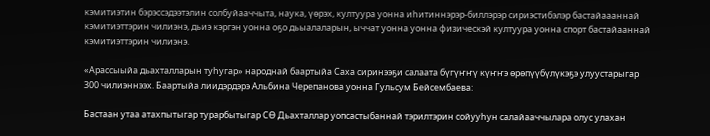кэмитиэтин бэрэссэдээтэлин солбуйааччыта, наука, үөрэх, култуура уонна иһитиннэрэр-биллэрэр сириэстибэлэр бастайаааннай кэмитиэттэрин чилиэнэ, дьиэ кэргэн уонна оҕо дьыалаларын, ыччат уонна уонна физическэй култуура уонна спорт бастайааннай кэмитиэттэрин чилиэнэ.

«Арассыыйа дьахталларын туһугар» народнай баартыйа Саха сиринээҕи салаата бүгүҥҥү күҥҥэ өрөпүүбүлүкэҕэ улуустарыгар 300 чилиэннээх. Баартыйа лиидэрдэрэ Альбина Черепанова уонна Гульсум Бейсембаева:

Бастаан утаа атахпытыгар турарбытыгар СӨ Дьахталлар уопсастыбаннай тэрилтэрин сойууһун салайааччылара олус улахан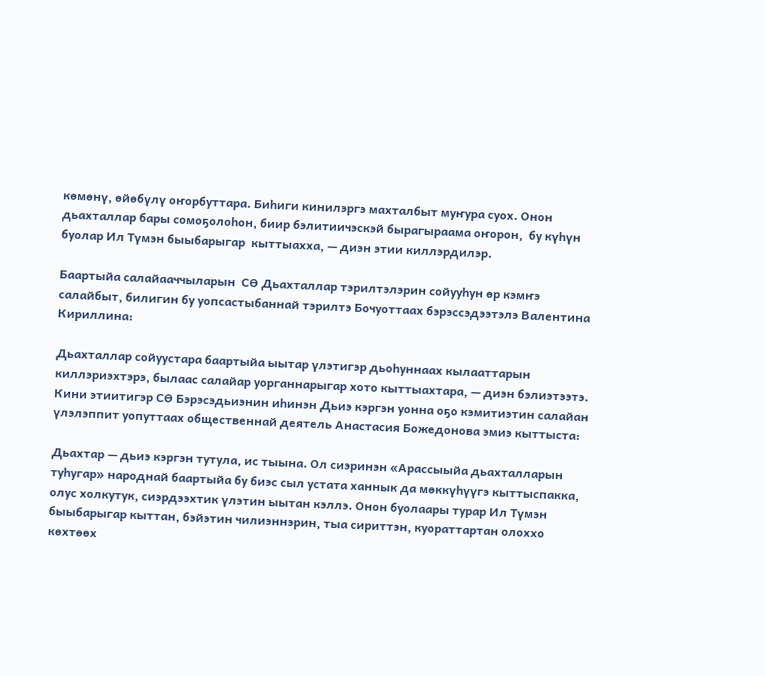көмөнү, өйөбүлү оҥорбуттара. Биһиги кинилэргэ махталбыт муҥура суох. Онон дьахталлар бары сомоҕолоһон, биир бэлитиичэскэй бырагыраама оҥорон,  бу күһүн буолар Ил Түмэн быыбарыгар  кыттыахха, — диэн этии киллэрдилэр.

Баартыйа салайааччыларын  СӨ Дьахталлар тэрилтэлэрин сойууһун өр кэмҥэ салайбыт, билигин бу уопсастыбаннай тэрилтэ Бочуоттаах бэрэссэдээтэлэ Валентина Кириллина:

Дьахталлар сойуустара баартыйа ыытар үлэтигэр дьоһуннаах кылааттарын киллэриэхтэрэ, былаас салайар уорганнарыгар хото кыттыахтара, — диэн бэлиэтээтэ. Кини этиитигэр СӨ Бэрэсэдьиэнин иһинэн Дьиэ кэргэн уонна оҕо кэмитиэтин салайан үлэлэппит уопуттаах общественнай деятель Анастасия Божедонова эмиэ кыттыста:

Дьахтар — дьиэ кэргэн тутула, ис тыына. Ол сиэринэн «Арассыыйа дьахталларын туһугар» народнай баартыйа бу биэс сыл устата ханнык да мөккүһүүгэ кыттыспакка, олус холкутук, сиэрдээхтик үлэтин ыытан кэллэ. Онон буолаары турар Ил Түмэн быыбарыгар кыттан, бэйэтин чилиэннэрин, тыа сириттэн, куораттартан олоххо көхтөөх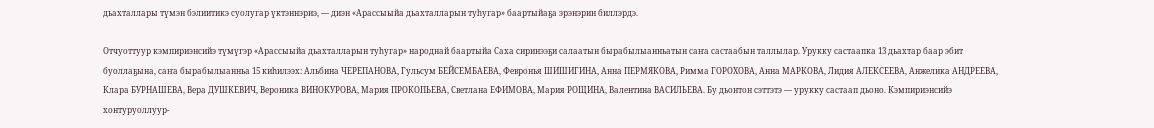дьахталлары түмэн бэлиитикэ суолугар үктэннэриэ, — диэн «Арассыыйа дьахталларын туһугар» баартыйаҕа эрэнэрин биллэрдэ.

Отчуоттуур кэмпириэнсийэ түмүгэр «Арассыыйа дьахталларын туһугар» народнай баартыйа Саха сиринээҕи салаатын бырабылыанньатын саҥа састаабын таллылар. Урукку састаапка 13 дьахтар баар эбит буоллаҕына, саҥа бырабылыанньа 15 киһилээх: Альбина ЧЕРЕПАНОВА, Гульсум БЕЙСЕМБАЕВА, Февронья ШИШИГИНА, Анна ПЕРМЯКОВА, Римма ГОРОХОВА, Анна МАРКОВА, Лидия АЛЕКСЕЕВА, Анжелика АНДРЕЕВА, Клара БУРНАШЕВА, Вера ДУШКЕВИЧ, Вероника ВИНОКУРОВА, Мария ПРОКОПЬЕВА, Светлана ЕФИМОВА, Мария РОЩИНА, Валентина ВАСИЛЬЕВА. Бу дьонтон сэттэтэ — урукку састаап дьоно. Кэмпириэнсийэ хонтуруоллуур-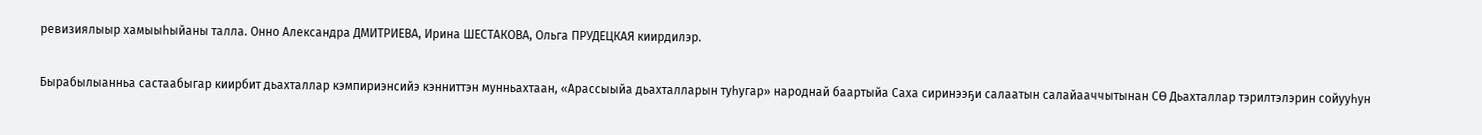ревизиялыыр хамыыһыйаны талла. Онно Александра ДМИТРИЕВА, Ирина ШЕСТАКОВА, Ольга ПРУДЕЦКАЯ киирдилэр.

Бырабылыанньа састаабыгар киирбит дьахталлар кэмпириэнсийэ кэнниттэн мунньахтаан, «Арассыыйа дьахталларын туһугар» народнай баартыйа Саха сиринээҕи салаатын салайааччытынан СӨ Дьахталлар тэрилтэлэрин сойууһун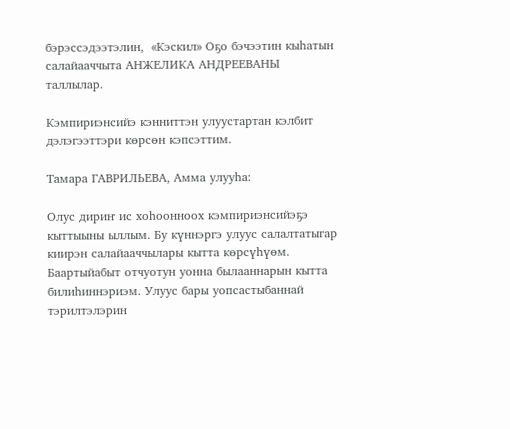бэрэссэдээтэлин,  «Кэскил» Оҕо бэчээтин кыһатын салайааччыта АНЖЕЛИКА АНДРЕЕВАНЫ таллылар.

Кэмпириэнсийэ кэнниттэн улуустартан кэлбит дэлэгээттэри көрсөн кэпсэттим.

Тамара ГАВРИЛЬЕВА, Амма улууһа:

Олус дириҥ ис хоһоонноох кэмпириэнсийэҕэ кыттыыны ыллым. Бу күннэргэ улуус салалтатыгар киирэн салайааччылары кытта көрсүһүөм. Баартыйабыт отчуотун уонна былааннарын кытта билиһиннэриэм. Улуус бары уопсастыбаннай тэрилтэлэрин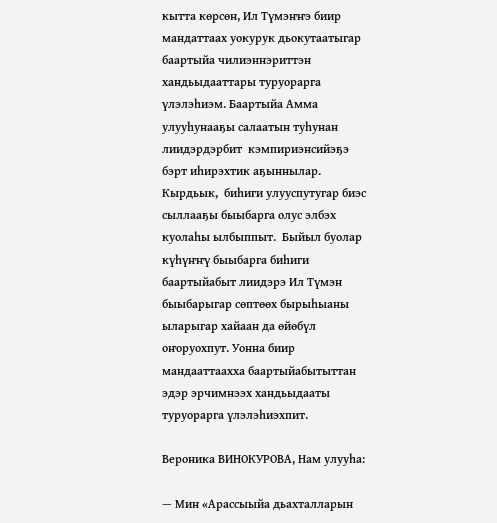кытта көрсөн, Ил Түмэҥҥэ биир мандаттаах уокурук дьокутаатыгар баартыйа чилиэннэриттэн хандьыдааттары туруорарга үлэлэһиэм. Баартыйа Амма улууһунааҕы салаатын туһунан  лиидэрдэрбит  кэмпириэнсийэҕэ бэрт иһирэхтик аҕыннылар. Кырдьык,  биһиги улууспутугар биэс сыллааҕы быыбарга олус элбэх куолаһы ылбыппыт.  Быйыл буолар күһүҥҥү быыбарга биһиги баартыйабыт лиидэрэ Ил Түмэн быыбарыгар сөптөөх бырыһыаны ыларыгар хайаан да өйөбүл оҥоруохпут. Уонна биир мандааттаахха баартыйабытыттан эдэр эрчимнээх хандьыдааты туруорарга үлэлэһиэхпит.

Вероника ВИНОКУРОВА, Нам улууһа:

— Мин «Арассыыйа дьахталларын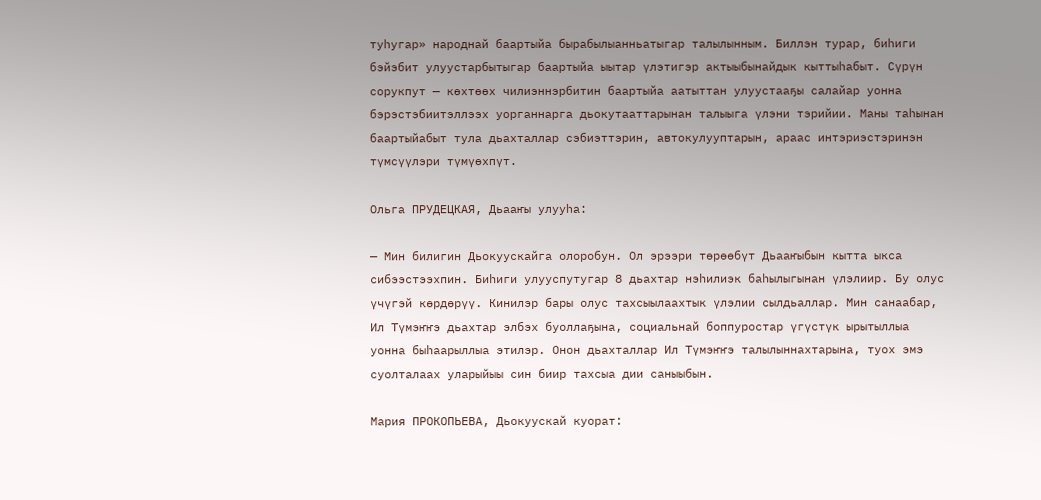туһугар» народнай баартыйа бырабылыанньатыгар талылынным. Биллэн турар, биһиги бэйэбит улуустарбытыгар баартыйа ыытар үлэтигэр актыыбынайдык кыттыһабыт. Сүрүн сорукпут — көхтөөх чилиэннэрбитин баартыйа аатыттан улуустааҕы салайар уонна бэрэстэбиитэллээх уорганнарга дьокутааттарынан талыыга үлэни тэрийии. Маны таһынан баартыйабыт тула дьахталлар сэбиэттэрин, автокулууптарын, араас интэриэстэринэн түмсүүлэри түмүөхпүт.

Ольга ПРУДЕЦКАЯ, Дьааҥы улууһа:

— Мин билигин Дьокуускайга олоробун. Ол эрээри төрөөбүт Дьааҥыбын кытта ыкса сибээстээхпин. Биһиги улууспутугар 8 дьахтар нэһилиэк баһылыгынан үлэлиир. Бу олус үчүгэй көрдөрүү. Кинилэр бары олус тахсыылаахтык үлэлии сылдьаллар. Мин санаабар, Ил Түмэҥҥэ дьахтар элбэх буоллаҕына, социальнай боппуростар үгүстүк ырытыллыа уонна быһаарыллыа этилэр. Онон дьахталлар Ил Түмэҥҥэ талылыннахтарына, туох эмэ суолталаах уларыйыы син биир тахсыа дии саныыбын.

Мария ПРОКОПЬЕВА, Дьокуускай куорат: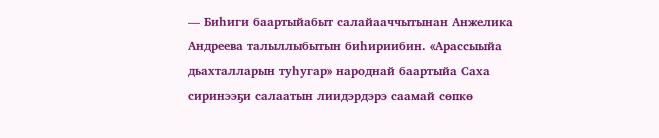— Биһиги баартыйабыт салайааччытынан Анжелика Андреева талыллыбытын биһириибин. «Арассыыйа дьахталларын туһугар» народнай баартыйа Саха сиринээҕи салаатын лиидэрдэрэ саамай сөпкө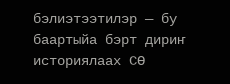бэлиэтээтилэр — бу баартыйа бэрт дириҥ историялаах СӨ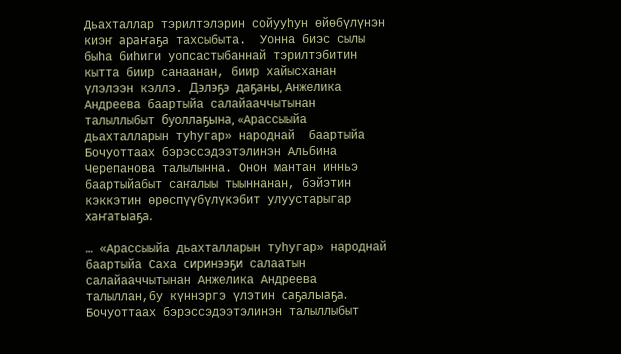Дьахталлар тэрилтэлэрин сойууһун өйөбүлүнэн киэҥ араҥаҕа тахсыбыта.  Уонна биэс сылы быһа биһиги уопсастыбаннай тэрилтэбитин кытта биир санаанан, биир хайысханан үлэлээн кэллэ. Дэлэҕэ даҕаны, Анжелика Андреева баартыйа салайааччытынан талыллыбыт буоллаҕына, «Арассыыйа дьахталларын туһугар» народнай  баартыйа Бочуоттаах бэрэссэдээтэлинэн Альбина Черепанова талылынна. Онон мантан инньэ баартыйабыт саҥалыы тыыннанан, бэйэтин кэккэтин өрөспүүбүлүкэбит улуустарыгар хаҥатыаҕа.

… «Арассыыйа дьахталларын туһугар» народнай баартыйа Саха сиринээҕи салаатын салайааччытынан Анжелика Андреева талыллан,бу күннэргэ үлэтин саҕалыаҕа.  Бочуоттаах бэрэссэдээтэлинэн талыллыбыт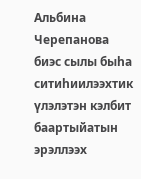Альбина Черепанова биэс сылы быһа ситиһиилээхтик үлэлэтэн кэлбит баартыйатын эрэллээх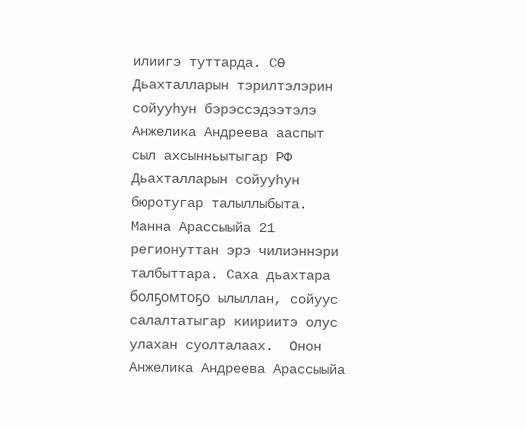илиигэ туттарда. СӨ Дьахталларын тэрилтэлэрин сойууһун бэрэссэдээтэлэ Анжелика Андреева ааспыт сыл ахсынньытыгар РФ Дьахталларын сойууһун бюротугар талыллыбыта. Манна Арассыыйа 21 регионуттан эрэ чилиэннэри талбыттара. Саха дьахтара болҕомтоҕо ылыллан, сойуус салалтатыгар киириитэ олус улахан суолталаах.  Онон Анжелика Андреева Арассыыйа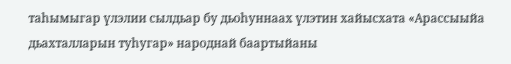таһымыгар үлэлии сылдьар бу дьоһуннаах үлэтин хайысхата «Арассыыйа дьахталларын туһугар» народнай баартыйаны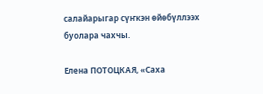салайарыгар сүҥкэн өйөбүллээх буолара чахчы.

Елена ПОТОЦКАЯ, «Саха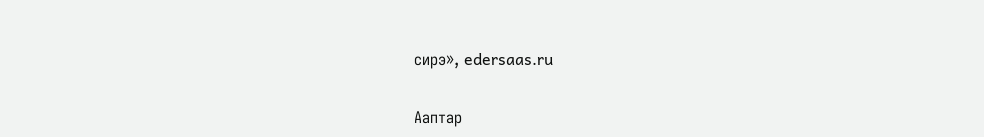сирэ», edersaas.ru

Ааптар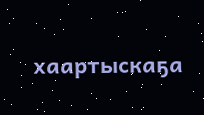хаартыскаҕа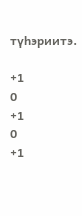түһэриитэ.

+1
0
+1
0
+1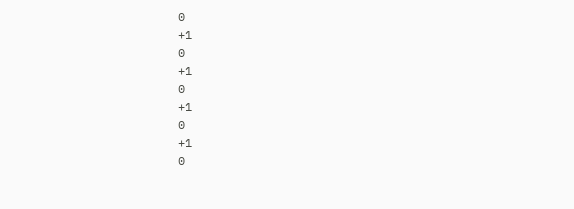0
+1
0
+1
0
+1
0
+1
0